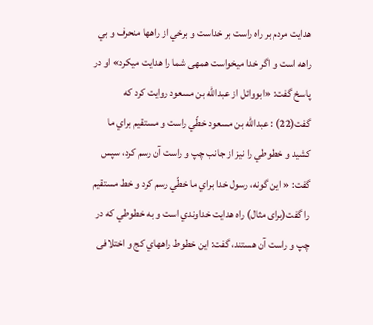هدايت مردم بر راه راست بر خداست و برخي از راهها منحرف و بي راهه است و اگر خدا ميخواست همهی شما را هدايت ميكرد» او در پاسخ گفت: «ابووائل از عبدالله بن مسعود روايت كرد كه گفت(22) : عبدالله بن مسعود خطّي راست و مستقيم براي ما كشيد و خطوطي را نيز از جانب چپ و راست آن رسم كرد، سپس گفت: « اين گونه، رسول خدا براي ما خطّي رسم كرد و خط مستقيم را گفت(برای مثال) راه هدايت خداوندي است و به خطوطي كه در چپ و راست آن هستند، گفت: اين خطوط راههاي كج و اختلافی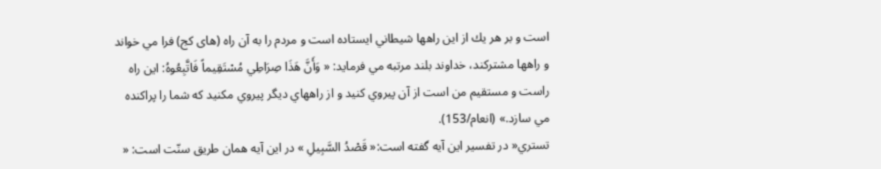است و بر هر يك از اين راهها شيطاني ايستاده است و مردم را به آن راه (های كج) فرا مي خواند و راهها مشتركند، خداوند بلند مرتبه مي فرمايد: « وَأَنَّ هَذَا صِرَاطِي مُسْتَقِيماً فَاتَّبِعُوهُ: اين راه راست و مستقيم من است از آن پيروي كنيد و از راههاي ديگر پيروي مكنيد كه شما را پراكنده مي سازد.» (انعام/153).
تستري« در تفسير اين آيه گفته است:« قَصْدُ السَّبِيلِ » در اين آيه همان طريق سنّت است: «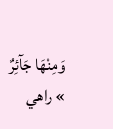وَمِنْهَا جَآئِرٌ » راهي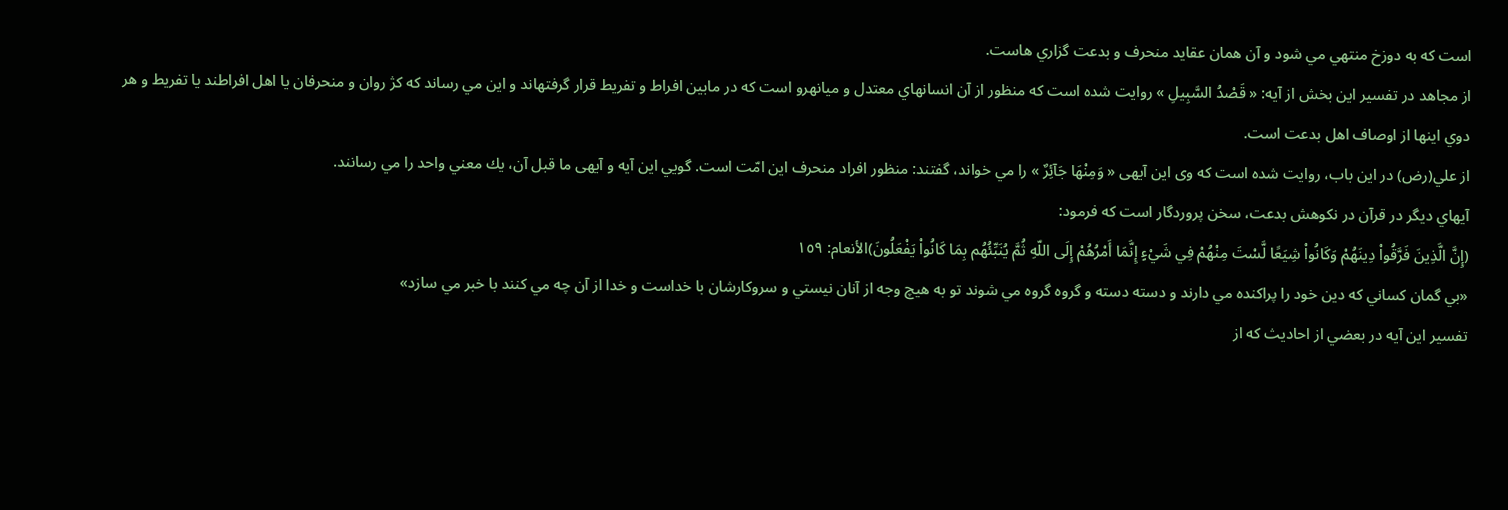است كه به دوزخ منتهي مي شود و آن همان عقايد منحرف و بدعت گزاري هاست.
از مجاهد در تفسير اين بخش از آيه: « قَصْدُ السَّبِيلِ » روايت شده است كه منظور از آن انسانهاي معتدل و ميانهرو است كه در مابين افراط و تفريط قرار گرفتهاند و اين مي رساند كه ك‍ژ روان و منحرفان يا اهل افراطند يا تفريط و هر دوي اينها از اوصاف اهل بدعت است.
از علي(رض) در اين باب، روايت شده است که وی اين آيهی « وَمِنْهَا جَآئِرٌ » را مي خواند، گفتند: منظور افراد منحرف این امّت است. گويي اين آيه و آيهی ما قبل آن، يك معني واحد را مي رسانند.
آيهاي ديگر در قرآن در نكوهش بدعت، سخن پروردگار است كه فرمود:
(إِنَّ الَّذِينَ فَرَّقُواْ دِينَهُمْ وَکَانُواْ شِيَعًا لَّسْتَ مِنْهُمْ فِي شَيْءٍ إِنَّمَا أَمْرُهُمْ إِلَى اللّهِ ثُمَّ يُنَبِّئُهُم بِمَا کَانُواْ يَفْعَلُونَ)الأنعام: ١٥٩
«بي گمان كساني كه دين خود را پراكنده مي دارند و دسته دسته و گروه گروه مي شوند تو به هيچ وجه از آنان نيستي و سروكارشان با خداست و خدا از آن چه مي كنند با خبر مي سازد»
تفسير اين آيه در بعضي از احاديث كه از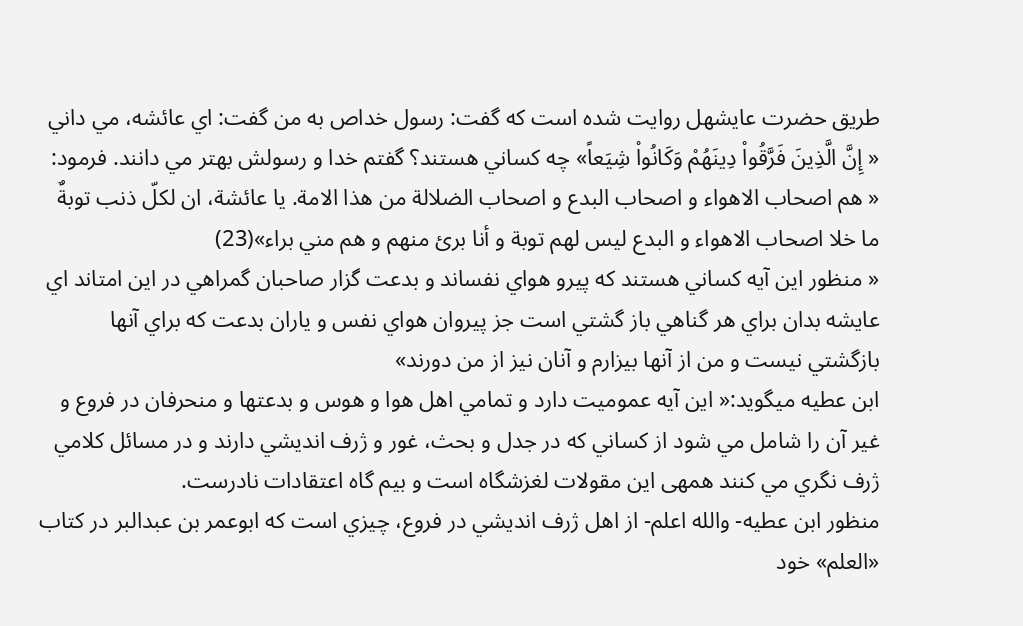طريق حضرت عايشهل روايت شده است كه گفت: رسول خداص به من گفت: اي عائشه، مي داني « إِنَّ الَّذِينَ فَرَّقُواْ دِينَهُمْ وَكَانُواْ شِيَعاً» چه كساني هستند؟ گفتم خدا و رسولش بهتر مي دانند. فرمود:
« هم اصحاب الاهواء و اصحاب البدع و اصحاب الضلالة من هذا الامة. يا عائشة، ان لكلّ ذنب توبةٌ ما خلا اصحاب الاهواء و البدع ليس لهم توبة و أنا برئ منهم و هم مني براء»(23)
« منظور اين آيه كساني هستند كه پيرو هواي نفساند و بدعت گزار صاحبان گمراهي در اين امتاند اي عايشه بدان براي هر گناهي باز گشتي است جز پيروان هواي نفس و ياران بدعت كه براي آنها بازگشتي نيست و من از آنها بيزارم و آنان نيز از من دورند»
ابن عطيه ميگويد:« اين آيه عموميت دارد و تمامي اهل هوا و هوس و بدعتها و منحرفان در فروع و غير آن را شامل مي شود از كساني كه در جدل و بحث، غور و ژرف انديشي دارند و در مسائل كلامي ژرف نگري مي كنند همهی اين مقولات لغزشگاه است و بيم گاه اعتقادات نادرست.
منظور ابن عطيه- والله اعلم- از اهل ژرف انديشي در فروع، چيزي است كه ابوعمر بن عبدالبر در كتاب «العلم» خود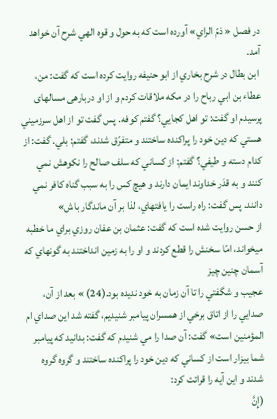در فصل « ذمّ الراي» آورده است که به حول و قوه الهي شرح آن خواهد آمد.
 ابن بطال در شرح بخاري از ابو حنيفه روايت كرده است كه گفت: من، عطاء بن ابي رباح را در مكه ملاقات كردم و از او دربارهی مسالهای پرسيدم او گفت: تو اهل كجايي؟ گفتم كوفه. پس گفت تو از اهل سرزميني هستي كه دين خود را پراكنده ساختند و متفرّق شدند، گفتم: بلي. گفت: از كدام دسته و طيفي؟ گفتم: از كساني كه سلف صالح را نكوهش نمي كنند و به قدَر خداوند ايمان دارند و هيچ كس را به سبب گناه كافر نمي دانند. پس گفت: راه راست را يافتهاي، لذا بر آن ماندگار باش»
از حسن روايت شده است كه گفت: عثمان بن عفان روزي براي ما خطبه ميخواند، امّا سخنش را قطع کردند و او را به زمين انداختند به گونهاي كه آسمان چنين چيز
عجيب و شگفتي را تا آن زمان به خود نديده بود.(24) » بعد از آن، صدايي را از اتاق برخي از همسران پيامبر شنيدیم، گفته شد اين صداي ام المؤمنين است» گفت: آن صدا را مي شنيدم كه گفت: بدانيد كه پيامبر شما بيزار است از كساني كه دين خود را پراكنده ساختند و گروه گروه شدند و اين آيه را قرائت كرد:
(إِنَّ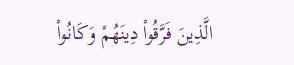الَّذِينَ فَرَّقُواْ دِينَهُمْ وَکَانُواْ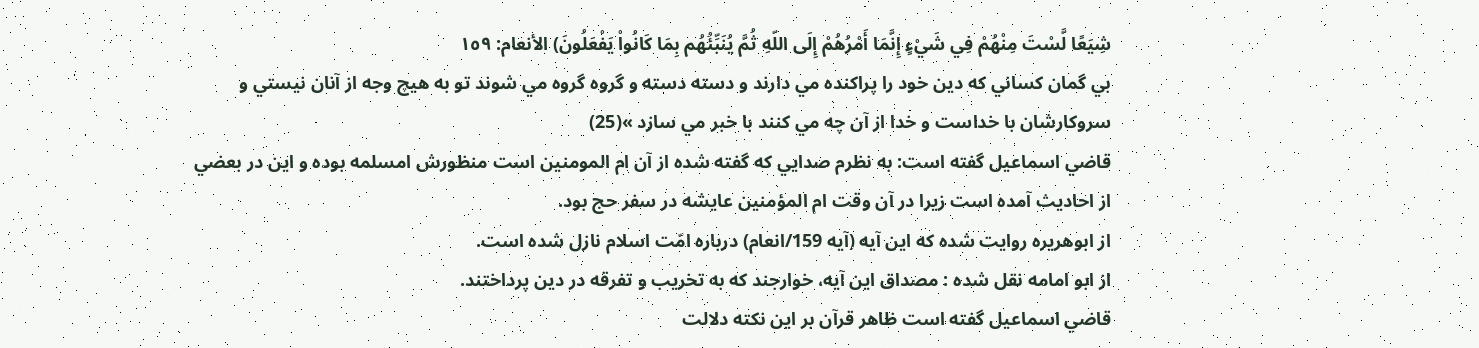شِيَعًا لَّسْتَ مِنْهُمْ فِي شَيْءٍ إِنَّمَا أَمْرُهُمْ إِلَى اللّهِ ثُمَّ يُنَبِّئُهُم بِمَا کَانُواْ يَفْعَلُونَ) الأنعام: ١٥٩
بي گمان كساني كه دين خود را پراكنده مي دارند و دسته دسته و گروه گروه مي شوند تو به هيچ وجه از آنان نيستي و سروكارشان با خداست و خدا از آن چه مي كنند با خبر مي سازد »(25)
قاضي اسماعيل گفته است: به نظرم صدايي كه گفته شده از آن ام المومنين است منظورش امسلمه بوده و اين در بعضي از احاديث آمده است زيرا در آن وقت ام المؤمنين عايشه در سفر حج بود.
از ابوهريره روايت شده كه اين آيه (آيه 159/انعام) درباره امّت اسلام نازل شده است.
از ابو امامه نقل شده : مصداق اين آيه، خوارجند كه به تخريب و تفرقه در دين پرداختند.
قاضي اسماعيل گفته است ظاهر قرآن بر اين نكته دلالت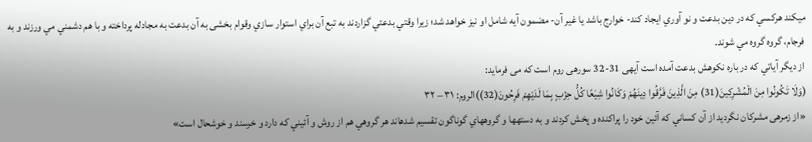ميكند هركسي كه در دين بدعت و نو آوري ايجاد كند- خوارج باشد يا غير آن- مضمون آيه شامل او نيز خواهد شد؛ زيرا وقتي بدعتي گزاردند به تبع آن براي استوار سازي وقوام بخشی به آن بدعت به مجادله پرداخته و با هم دشمني مي ورزند و به فرجام، گروه گروه مي شوند.
از ديگر آياتي كه در باره نكوهش بدعت آمده است آیهی 31-32 سورهی روم است که می فرماید:
(وَلَا تَکُونُوا مِنَ الْمُشْرِکِينَ(31) مِنَ الَّذِينَ فَرَّقُوا دِينَهُمْ وَکَانُوا شِيَعًا کُلُّ حِزْبٍ بِمَا لَدَيْهِمْ فَرِحُونَ(32))الروم: ٣١ – ٣٢
«از زمرهی مشركان نگرديد از آن كساني كه آئين خود را پراكنده و پخش کردند و به دستهها و گروههاي گوناگون تقسيم شدهاند هر گروهي هم از روش و آئيني كه دارد و خرسند و خوشحال است»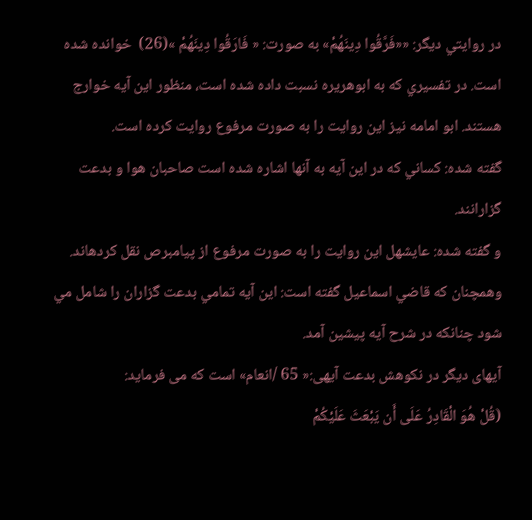در روايتي ديگر: ««فَرَّقُوا دِينَهُمْ» به صورت: « فَارَقُوا دِينَهُمْ »(26)  خوانده شده است. در تفسيري كه به ابوهريره نسبت داده شده است، منظور اين آيه خوارج هستند. ابو امامه نيز اين روايت را به صورت مرفوع روايت كرده است.
گفته شده: كساني كه در اين آيه به آنها اشاره شده است صاحبان هوا و بدعت گزارانند.
و گفته شده: عايشهل اين روايت را به صورت مرفوع از پيامبرص نقل كردهاند. وهمچنان كه قاضي اسماعيل گفته است: اين آيه تمامي بدعت گزاران را شامل مي شود چنانكه در شرح آيه پيشين آمد.
آیهای دیگر در نکوهش بدعت آیهی:« 65 /انعام» است که می فرماید:
(قُلْ هُوَ الْقَادِرُ عَلَى أَن يَبْعَثَ عَلَيْکُمْ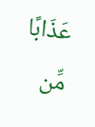عَذَابًا مِّن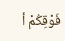فَوْقِکُمْ أ